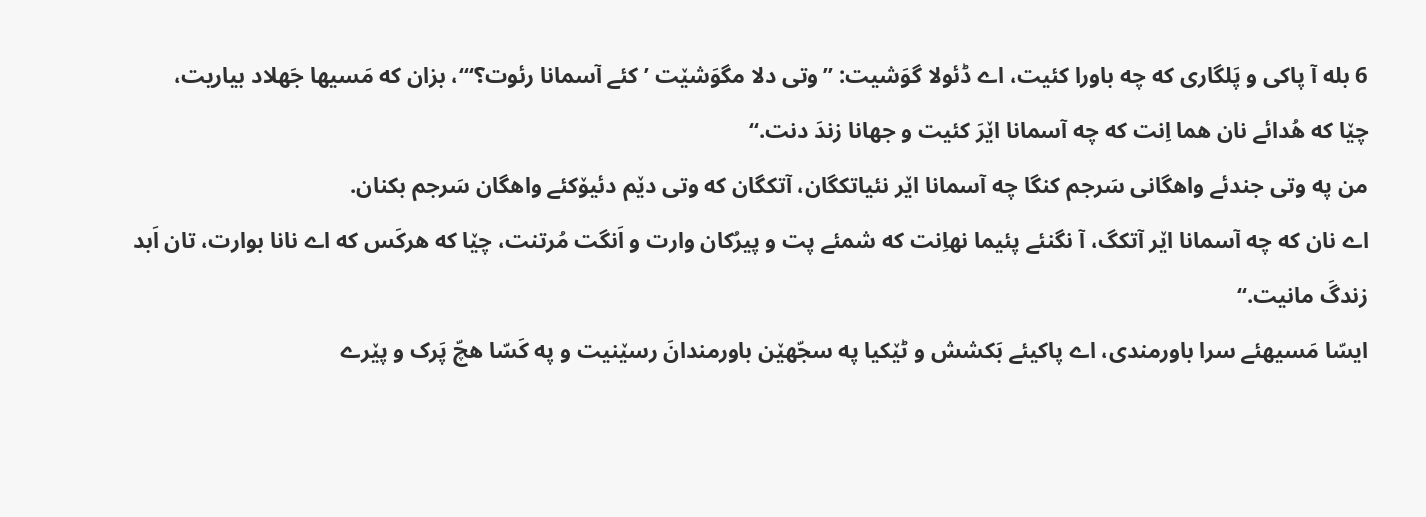6 بله آ پاکی و پَلگاری که چه باورا کئیت، اے ڈئولا گوَشیت: ”وتی دلا مگوَشێت ’کئے آسمانا رئوت؟‘“، بزان که مَسیها جَهلاد بیاریت،
چێا که هُدائے نان هما اِنت که چه آسمانا اێرَ کئیت و جهانا زندَ دنت.“
من په وتی جندئے واهگانی سَرجم کنگا چه آسمانا اێر نئیاتکگان، آتکگان که وتی دێم دئیۆکئے واهگان سَرجم بکنان.
اے نان که چه آسمانا اێر آتکگ، آ نگنئے پئیما نهاِنت که شمئے پت و پیرُکان وارت و اَنگت مُرتنت، چێا که هرکَس که اے نانا بوارت، تان اَبد زندگَ مانیت.“
ایسّا مَسیهئے سرا باورمندی، اے پاکیئے بَکشش و ٹێکیا په سجّهێن باورمندانَ رسێنیت و په کَسّا هچّ پَرک و پێرے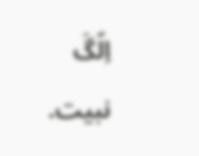اِلّگَ نبیت.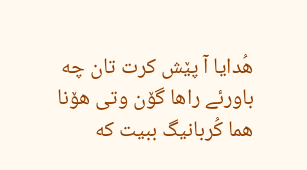هُدایا آ پێش کرت تان چه باورئے راها گۆن وتی هۆنا هما کُربانیگ ببیت که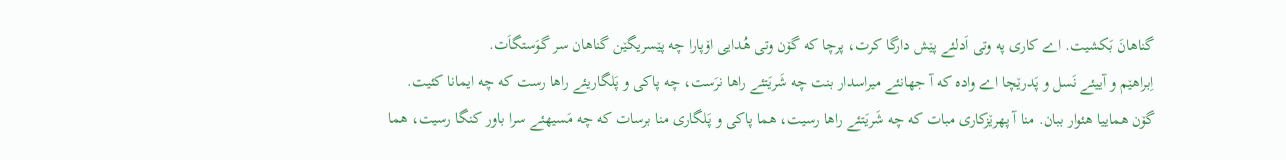گناهانَ بَکشیت. اے کاری په وتی اَدلئے پێش دارگا کرت، پرچا که گۆن وتی هُدایی اۆپارا چه پێسریگێن گناهان سر گوَستگاَت.
اِبراهێم و آییئے نَسل و پَدرێچا اے واده که آ جهانئے میراسدار بنت چه شَریَتئے راها نرَست، چه پاکی و پَلگاریئے راها رست که چه ایمانا کئیت.
گۆن هماییا هئوار ببان. منا آ پهرێزکاری مبات که چه شَریَتئے راها رسیت، هما پاکی و پَلگاری منا برسات که چه مَسیهئے سرا باور کنگا رسیت، هما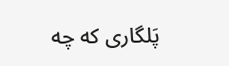پَلگاری که چه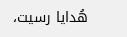هُدایا رسیت،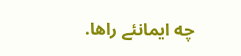چه ایمانئے راها.